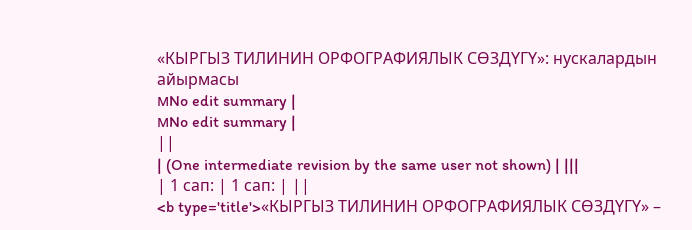«КЫРГЫЗ ТИЛИНИН ОРФОГРАФИЯЛЫК СӨЗДҮГҮ»: нускалардын айырмасы
мNo edit summary |
мNo edit summary |
||
| (One intermediate revision by the same user not shown) | |||
| 1 сап: | 1 сап: | ||
<b type='title'>«КЫРГЫЗ ТИЛИНИН ОРФОГРАФИЯЛЫК СӨЗДҮГҮ» –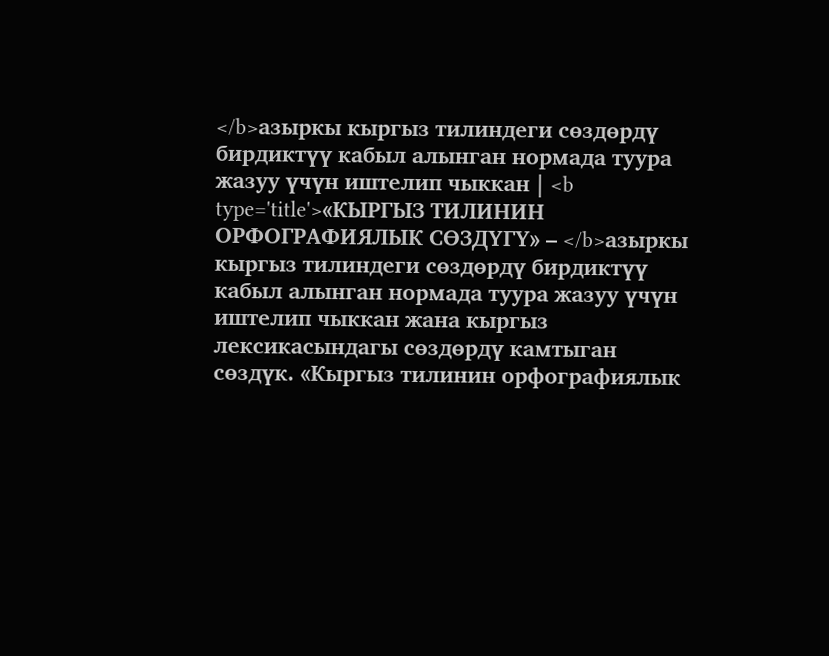</b>азыркы кыргыз тилиндеги сөздөрдү бирдиктүү кабыл алынган нормада туура жазуу үчүн иштелип чыккан | <b type='title'>«КЫРГЫЗ ТИЛИНИН ОРФОГРАФИЯЛЫК СӨЗДҮГҮ» – </b>азыркы кыргыз тилиндеги сөздөрдү бирдиктүү кабыл алынган нормада туура жазуу үчүн иштелип чыккан жана кыргыз лексикасындагы сөздөрдү камтыган сөздүк. «Кыргыз тилинин орфографиялык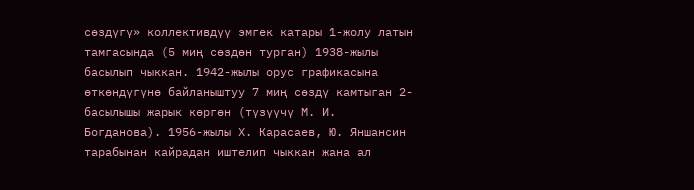сөздүгү» коллективдүү эмгек катары 1-жолу латын тамгасында (5 миң сөздөн турган) 1938-жылы басылып чыккан. 1942-жылы орус графикасына өткөндүгүнө байланыштуу 7 миң сөздү камтыган 2-басылышы жарык көргөн (түзүүчү М. И. Богданова). 1956-жылы Х. Карасаев, Ю. Яншансин тарабынан кайрадан иштелип чыккан жана ал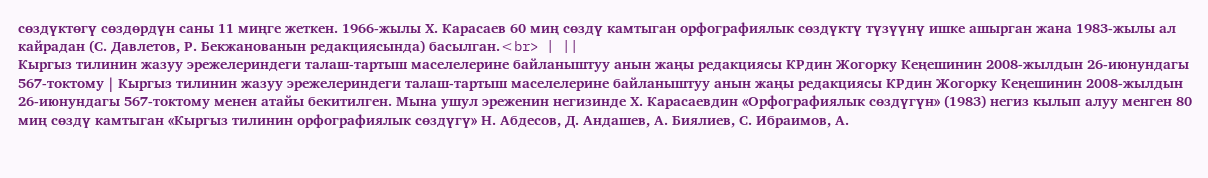сөздүктөгү сөздөрдүн саны 11 миңге жеткен. 1966-жылы Х. Карасаев 60 миң сөздү камтыган орфографиялык сөздүктү түзүүнү ишке ашырган жана 1983-жылы ал кайрадан (С. Давлетов, Р. Бекжанованын редакциясында) басылган.<br> | ||
Кыргыз тилинин жазуу эрежелериндеги талаш-тартыш маселелерине байланыштуу анын жаңы редакциясы КРдин Жогорку Кеңешинин 2008-жылдын 26-июнундагы 567-токтому | Кыргыз тилинин жазуу эрежелериндеги талаш-тартыш маселелерине байланыштуу анын жаңы редакциясы КРдин Жогорку Кеңешинин 2008-жылдын 26-июнундагы 567-токтому менен атайы бекитилген. Мына ушул эреженин негизинде Х. Карасаевдин «Орфографиялык сөздүгүн» (1983) негиз кылып алуу менген 80 миң сөздү камтыган «Кыргыз тилинин орфографиялык сөздүгү» Н. Абдесов, Д. Андашев, А. Биялиев, С. Ибраимов, А.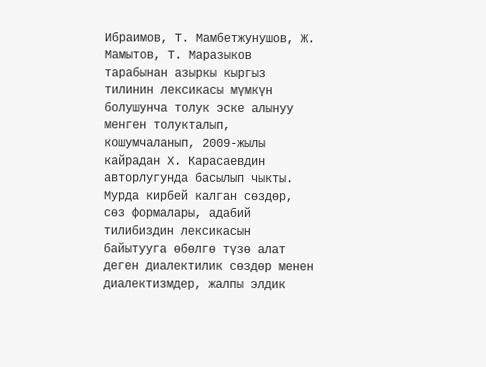Ибраимов, Т. Мамбетжунушов, Ж. Мамытов, Т. Маразыков тарабынан азыркы кыргыз тилинин лексикасы мүмкүн болушунча толук эске алынуу менген толукталып, кошумчаланып, 2009-жылы кайрадан Х. Карасаевдин авторлугунда басылып чыкты. Мурда кирбей калган сөздөр, сөз формалары, адабий тилибиздин лексикасын байытууга өбөлгө түзө алат деген диалектилик сөздөр менен диалектизмдер, жалпы элдик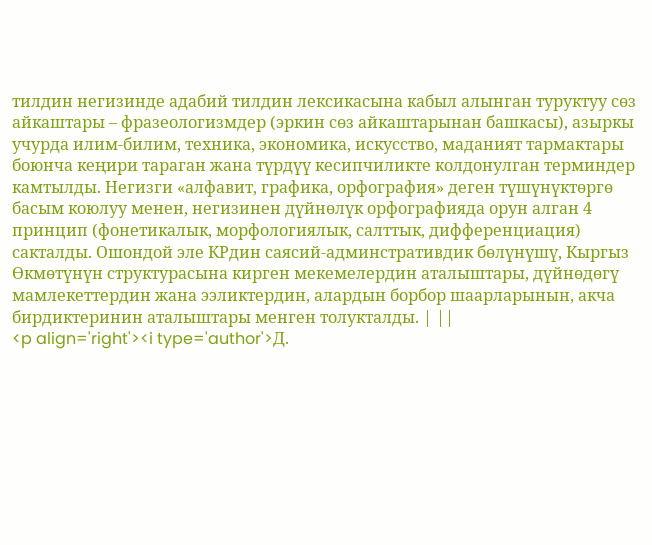тилдин негизинде адабий тилдин лексикасына кабыл алынган туруктуу сөз айкаштары – фразеологизмдер (эркин сөз айкаштарынан башкасы), азыркы учурда илим-билим, техника, экономика, искусство, маданият тармактары боюнча кеңири тараган жана түрдүү кесипчиликте колдонулган терминдер камтылды. Негизги «алфавит, графика, орфография» деген түшүнүктөргө басым коюлуу менен, негизинен дүйнөлүк орфографияда орун алган 4 принцип (фонетикалык, морфологиялык, салттык, дифференциация) сакталды. Ошондой эле КРдин саясий-админстративдик бөлүнүшү, Кыргыз Өкмөтүнүн структурасына кирген мекемелердин аталыштары, дүйнөдөгү мамлекеттердин жана ээликтердин, алардын борбор шаарларынын, акча бирдиктеринин аталыштары менген толукталды. | ||
<p align='right'><i type='author'>Д.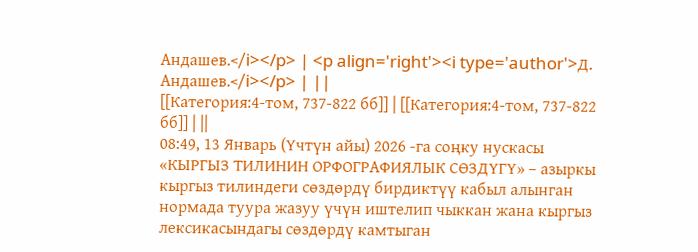Андашев.</i></p> | <p align='right'><i type='author'>Д. Андашев.</i></p> | ||
[[Категория:4-том, 737-822 бб]] | [[Категория:4-том, 737-822 бб]] | ||
08:49, 13 Январь (Үчтүн айы) 2026 -га соңку нускасы
«КЫРГЫЗ ТИЛИНИН ОРФОГРАФИЯЛЫК СӨЗДҮГҮ» – азыркы кыргыз тилиндеги сөздөрдү бирдиктүү кабыл алынган нормада туура жазуу үчүн иштелип чыккан жана кыргыз лексикасындагы сөздөрдү камтыган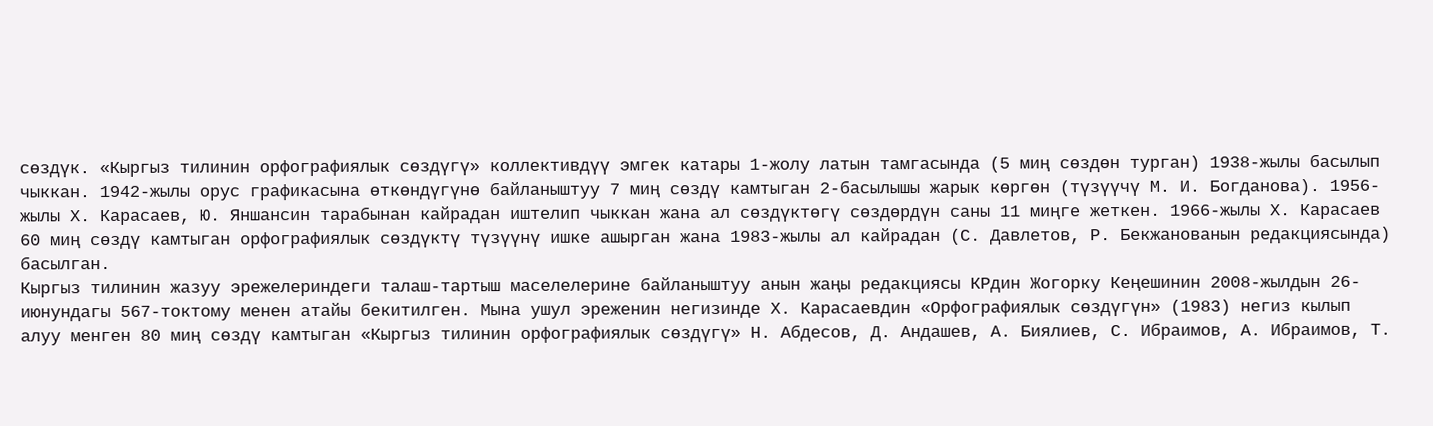сөздүк. «Кыргыз тилинин орфографиялык сөздүгү» коллективдүү эмгек катары 1-жолу латын тамгасында (5 миң сөздөн турган) 1938-жылы басылып чыккан. 1942-жылы орус графикасына өткөндүгүнө байланыштуу 7 миң сөздү камтыган 2-басылышы жарык көргөн (түзүүчү М. И. Богданова). 1956-жылы Х. Карасаев, Ю. Яншансин тарабынан кайрадан иштелип чыккан жана ал сөздүктөгү сөздөрдүн саны 11 миңге жеткен. 1966-жылы Х. Карасаев 60 миң сөздү камтыган орфографиялык сөздүктү түзүүнү ишке ашырган жана 1983-жылы ал кайрадан (С. Давлетов, Р. Бекжанованын редакциясында) басылган.
Кыргыз тилинин жазуу эрежелериндеги талаш-тартыш маселелерине байланыштуу анын жаңы редакциясы КРдин Жогорку Кеңешинин 2008-жылдын 26-июнундагы 567-токтому менен атайы бекитилген. Мына ушул эреженин негизинде Х. Карасаевдин «Орфографиялык сөздүгүн» (1983) негиз кылып алуу менген 80 миң сөздү камтыган «Кыргыз тилинин орфографиялык сөздүгү» Н. Абдесов, Д. Андашев, А. Биялиев, С. Ибраимов, А. Ибраимов, Т.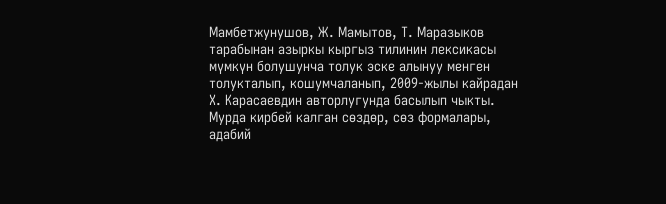Мамбетжунушов, Ж. Мамытов, Т. Маразыков тарабынан азыркы кыргыз тилинин лексикасы мүмкүн болушунча толук эске алынуу менген толукталып, кошумчаланып, 2009-жылы кайрадан Х. Карасаевдин авторлугунда басылып чыкты. Мурда кирбей калган сөздөр, сөз формалары, адабий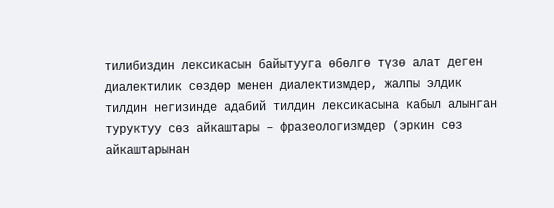тилибиздин лексикасын байытууга өбөлгө түзө алат деген диалектилик сөздөр менен диалектизмдер, жалпы элдик тилдин негизинде адабий тилдин лексикасына кабыл алынган туруктуу сөз айкаштары – фразеологизмдер (эркин сөз айкаштарынан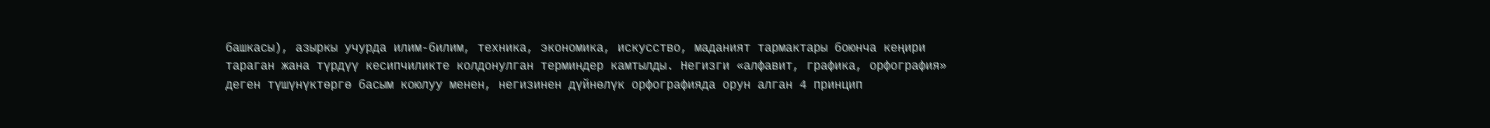башкасы), азыркы учурда илим-билим, техника, экономика, искусство, маданият тармактары боюнча кеңири тараган жана түрдүү кесипчиликте колдонулган терминдер камтылды. Негизги «алфавит, графика, орфография» деген түшүнүктөргө басым коюлуу менен, негизинен дүйнөлүк орфографияда орун алган 4 принцип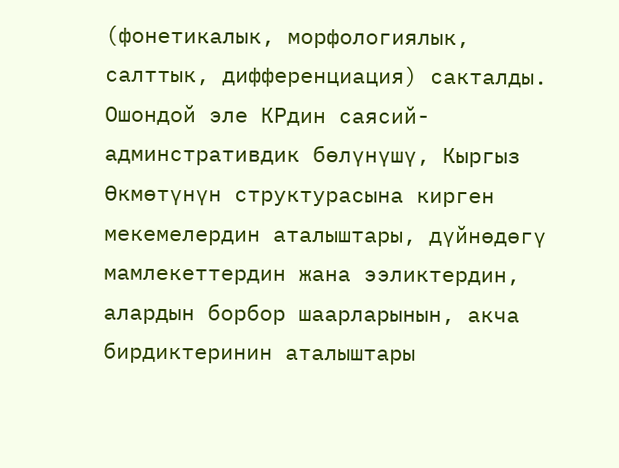(фонетикалык, морфологиялык, салттык, дифференциация) сакталды. Ошондой эле КРдин саясий-админстративдик бөлүнүшү, Кыргыз Өкмөтүнүн структурасына кирген мекемелердин аталыштары, дүйнөдөгү мамлекеттердин жана ээликтердин, алардын борбор шаарларынын, акча бирдиктеринин аталыштары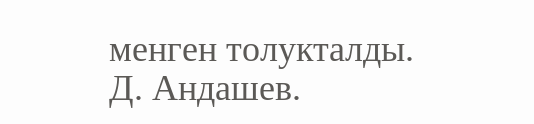менген толукталды.
Д. Андашев.